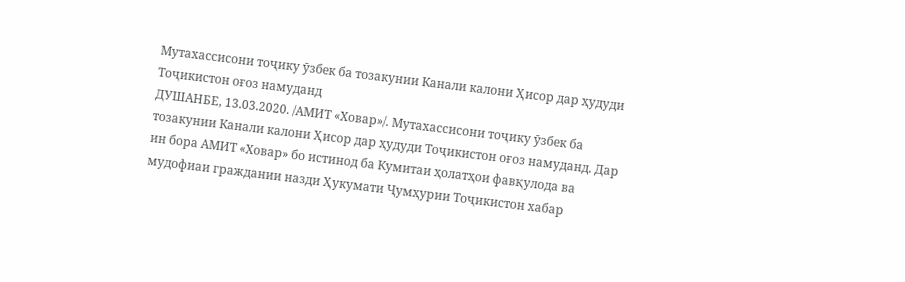Мутахассисони тоҷику ӯзбек ба тозакунии Канали калони Ҳисор дар ҳудуди Тоҷикистон оғоз намуданд
ДУШАНБЕ, 13.03.2020. /АМИТ «Ховар»/. Мутахассисони тоҷику ӯзбек ба тозакунии Канали калони Ҳисор дар ҳудуди Тоҷикистон оғоз намуданд. Дар ин бора АМИТ «Ховар» бо истинод ба Кумитаи ҳолатҳои фавқулода ва мудофиаи граждании назди Ҳукумати Ҷумҳурии Тоҷикистон хабар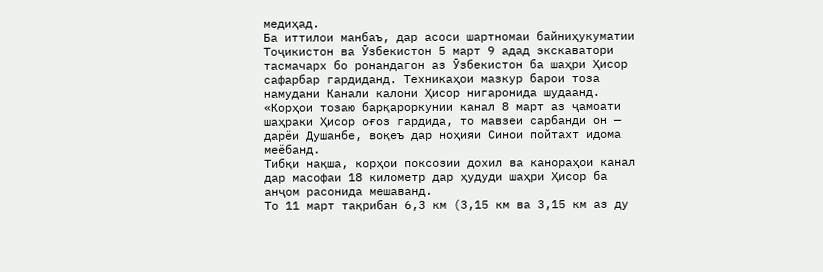медиҳад.
Ба иттилои манбаъ, дар асоси шартномаи байниҳукуматии Тоҷикистон ва Ӯзбекистон 5 март 9 адад экскаватори тасмачарх бо ронандагон аз Ӯзбекистон ба шаҳри Ҳисор сафарбар гардиданд. Техникаҳои мазкур барои тоза намудани Канали калони Ҳисор нигаронида шудаанд.
«Корҳои тозаю барқароркунии канал 8 март аз ҷамоати шаҳраки Ҳисор оғоз гардида, то мавзеи сарбанди он — дарёи Душанбе, воқеъ дар ноҳияи Синои пойтахт идома меёбанд.
Тибқи нақша, корҳои поксозии дохил ва канораҳои канал дар масофаи 18 километр дар ҳудуди шаҳри Ҳисор ба анҷом расонида мешаванд.
То 11 март тақрибан 6,3 км (3,15 км ва 3,15 км аз ду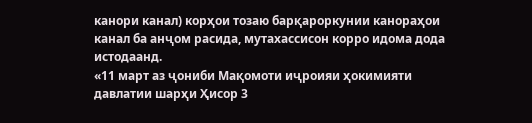канори канал) корҳои тозаю барқароркунии канораҳои канал ба анҷом расида, мутахассисон корро идома дода истодаанд.
«11 март аз ҷониби Мақомоти иҷроияи ҳокимияти давлатии шарҳи Ҳисор 3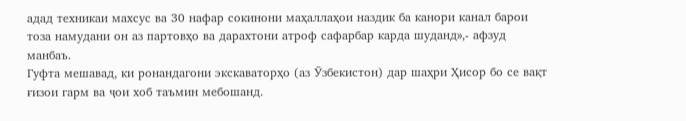адад техникаи махсус ва 30 нафар сокинони маҳаллаҳои наздик ба канори канал барои тоза намудани он аз партовҳо ва дарахтони атроф сафарбар карда шуданд»,- афзуд манбаъ.
Гуфта мешавад, ки ронандагони экскаваторҳо (аз Ӯзбекистон) дар шаҳри Ҳисор бо се вақт ғизои гарм ва ҷои хоб таъмин мебошанд.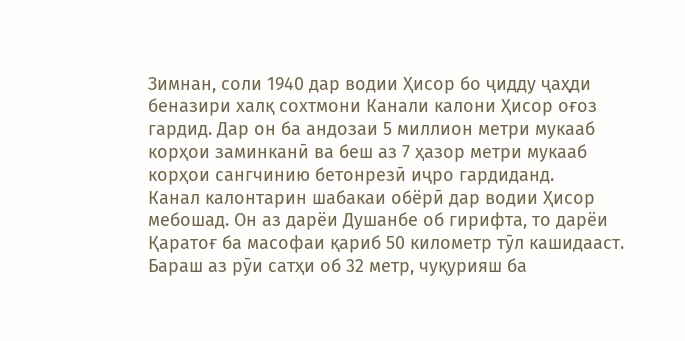Зимнан, соли 1940 дар водии Ҳисор бо ҷидду ҷаҳди беназири халқ сохтмони Канали калони Ҳисор оғоз гардид. Дар он ба андозаи 5 миллион метри мукааб корҳои заминканӣ ва беш аз 7 ҳазор метри мукааб корҳои сангчинию бетонрезӣ иҷро гардиданд.
Канал калонтарин шабакаи обёрӣ дар водии Ҳисор мебошад. Он аз дарёи Душанбе об гирифта, то дарёи Қаратоғ ба масофаи қариб 50 километр тӯл кашидааст. Бараш аз рӯи сатҳи об 32 метр, чуқурияш ба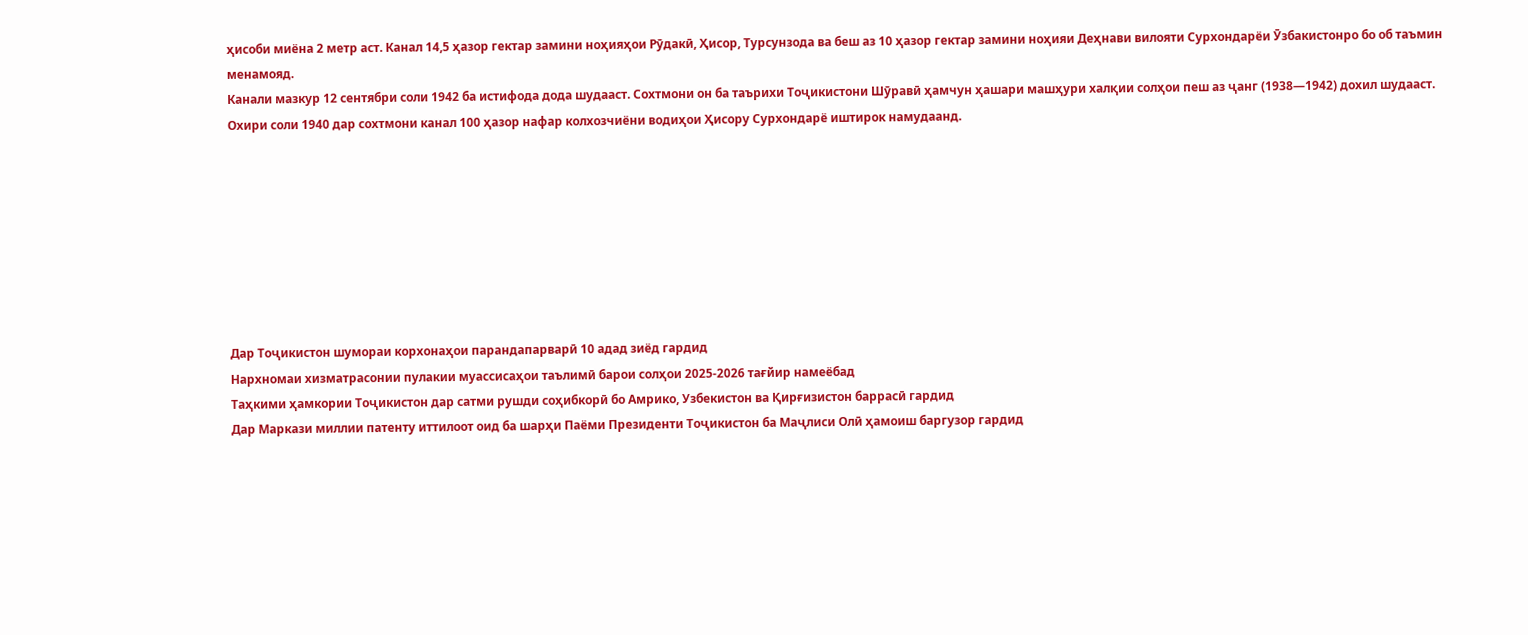ҳисоби миёна 2 метр аст. Канал 14,5 ҳазор гектар замини ноҳияҳои Рӯдакӣ, Ҳисор, Турсунзода ва беш аз 10 ҳазор гектар замини ноҳияи Деҳнави вилояти Сурхондарёи Ӯзбакистонро бо об таъмин менамояд.
Канали мазкур 12 сентябри соли 1942 ба истифода дода шудааст. Сохтмони он ба таърихи Тоҷикистони Шӯравӣ ҳамчун ҳашари машҳури халқии солҳои пеш аз ҷанг (1938—1942) дохил шудааст. Охири соли 1940 дар сохтмони канал 100 ҳазор нафар колхозчиёни водиҳои Ҳисору Сурхондарё иштирок намудаанд.








Дар Тоҷикистон шумораи корхонаҳои парандапарварӣ 10 адад зиёд гардид
Нархномаи хизматрасонии пулакии муассисаҳои таълимӣ барои солҳои 2025-2026 тағйир намеёбад
Таҳкими ҳамкории Тоҷикистон дар сатми рушди соҳибкорӣ бо Амрико, Узбекистон ва Қирғизистон баррасӣ гардид
Дар Маркази миллии патенту иттилоот оид ба шарҳи Паёми Президенти Тоҷикистон ба Маҷлиси Олӣ ҳамоиш баргузор гардид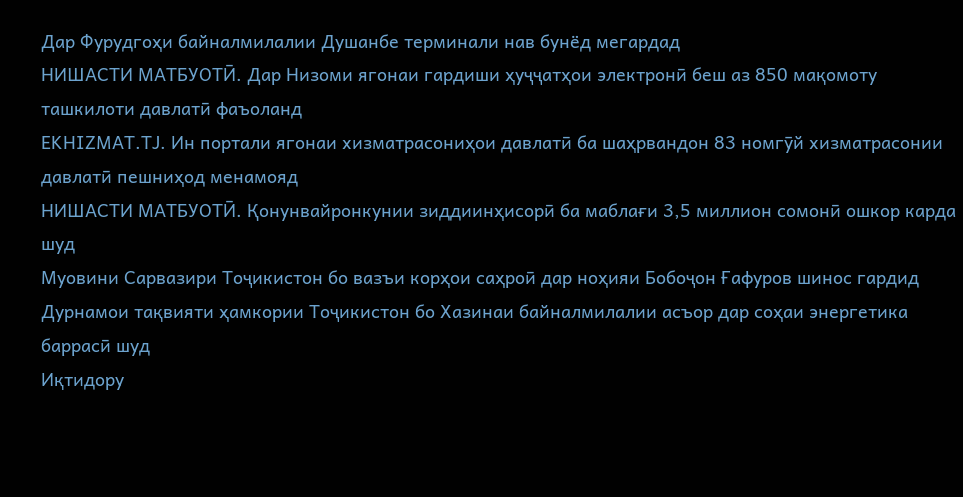Дар Фурудгоҳи байналмилалии Душанбе терминали нав бунёд мегардад
НИШАСТИ МАТБУОТӢ. Дар Низоми ягонаи гардиши ҳуҷҷатҳои электронӣ беш аз 850 мақомоту ташкилоти давлатӣ фаъоланд
EKHIZMAT.TJ. Ин портали ягонаи хизматрасониҳои давлатӣ ба шаҳрвандон 83 номгӯй хизматрасонии давлатӣ пешниҳод менамояд
НИШАСТИ МАТБУОТӢ. Қонунвайронкунии зиддиинҳисорӣ ба маблағи 3,5 миллион сомонӣ ошкор карда шуд
Муовини Сарвазири Тоҷикистон бо вазъи корҳои саҳроӣ дар ноҳияи Бобоҷон Ғафуров шинос гардид
Дурнамои тақвияти ҳамкории Тоҷикистон бо Хазинаи байналмилалии асъор дар соҳаи энергетика баррасӣ шуд
Иқтидору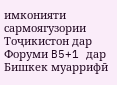имконияти сармоягузории Тоҷикистон дар Форуми B5+1 дар Бишкек муаррифӣ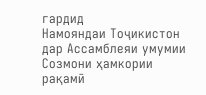гардид
Намояндаи Тоҷикистон дар Ассамблеяи умумии Созмони ҳамкории рақамӣ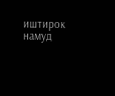иштирок намуд